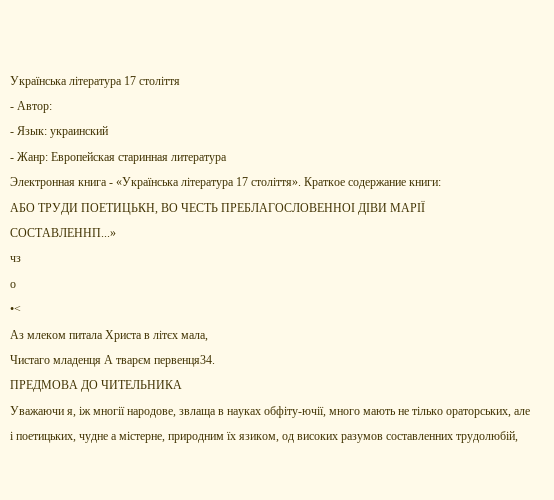Українська література 17 століття
- Автор:
- Язык: украинский
- Жанр: Европейская старинная литература
Электронная книга - «Українська література 17 століття». Краткое содержание книги:
АБО ТРУДИ ПОЕТИЦЬКН, ВО ЧЕСТЬ ПРЕБЛАГОСЛОВЕННОІ ДІВИ МАРІЇ СОСТАВЛЕННП...»
чз
о
•<
Аз млеком питала Христа в літєх мала,
Чистаго младенця А тварєм первенця34.
ПРЕДМОВА ДО ЧИТЕЛЬНИКА
Уважаючи я, іж многії народове, звлаща в науках обфіту-ючії, много мають не тілько ораторських, але і поетицьких, чудне а містерне, природним їх язиком, од високих разумов составленних трудолюбій,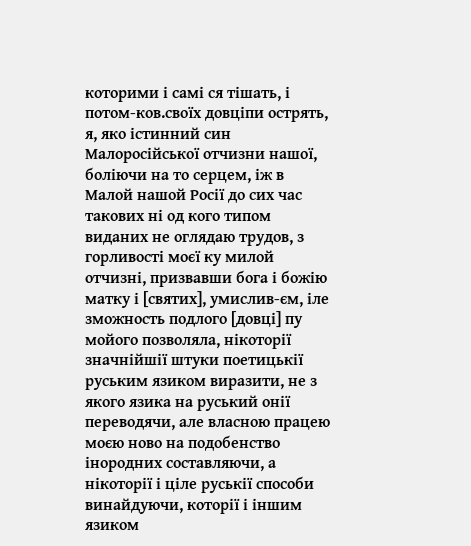которими і самі ся тішать, і потом-ков.своїх довціпи острять, я, яко істинний син Малоросійської отчизни нашої, боліючи на то серцем, іж в Малой нашой Росії до сих час такових ні од кого типом виданих не оглядаю трудов, з горливості моєї ку милой отчизні, призвавши бога і божію матку і [святих], умислив-єм, іле зможность подлого [довці] пу мойого позволяла, нікоторії значнійшії штуки поетицькії руським язиком виразити, не з якого язика на руський онії переводячи, але власною працею моєю ново на подобенство інородних составляючи, а нікоторії і ціле руськії способи винайдуючи, которії і іншим язиком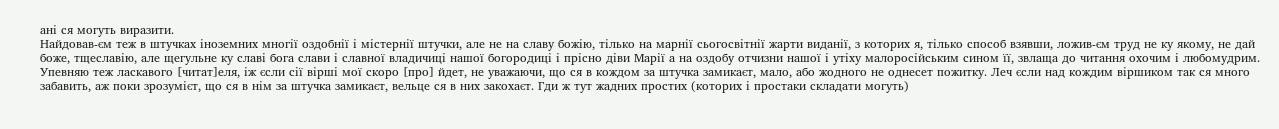ані ся могуть виразити.
Найдовав-єм теж в штучках іноземних многії оздобнії і містернії штучки, але не на славу божію, тілько на марнії сьогосвітнії жарти виданії, з которих я, тілько способ взявши, ложив-єм труд не ку якому, не дай боже, тщеславію, але щегульне ку славі бога слави і славної владичиці нашої богородиці і прісно діви Марії а на оздобу отчизни нашої і утіху малоросійським сином її, звлаща до читання охочим і любомудрим.
Упевняю теж ласкавого [читат]еля, іж єсли сії вірші мої скоро [про] йдет, не уважаючи, що ся в кождом за штучка замикаєт, мало, або жодного не однесет пожитку. Леч єсли над кождим віршиком так ся много забавить, аж поки зрозумієт, що ся в нім за штучка замикаєт, вельце ся в них закохаєт. Гди ж тут жадних простих (которих і простаки складати могуть)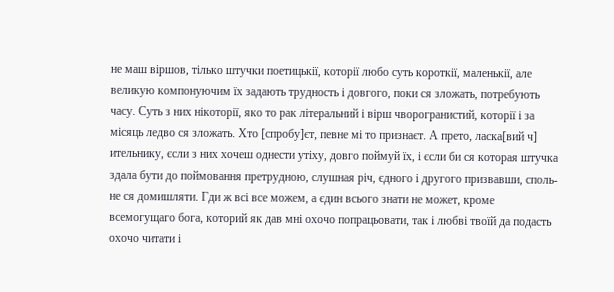не маш віршов, тілько штучки поетицькії, которії любо суть короткії, маленькії, але великую компонуючим їх задають трудность і довгого, поки ся зложать, потребують часу. Суть з них нікоторії, яко то рак літеральний і вірш чворогранистий, которії і за місяць ледво ся зложать. Хто [спробу]єт, певне мі то признаєт. А прето, ласка[вий ч] ительнику, єсли з них хочеш однести утіху, довго поймуй їх, і єсли би ся которая штучка здала бути до поймовання претрудною, слушная річ, єдного і другого призвавши, споль-не ся домишляти. Гди ж всі все можем, а єдин всього знати не может, кроме всемогущаго бога, которий як дав мні охочо попрацьовати, так і любві твоїй да подасть охочо читати і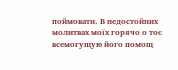поймовати. В недостойних молитвах моїх горячо о тоє всемогущую його помощ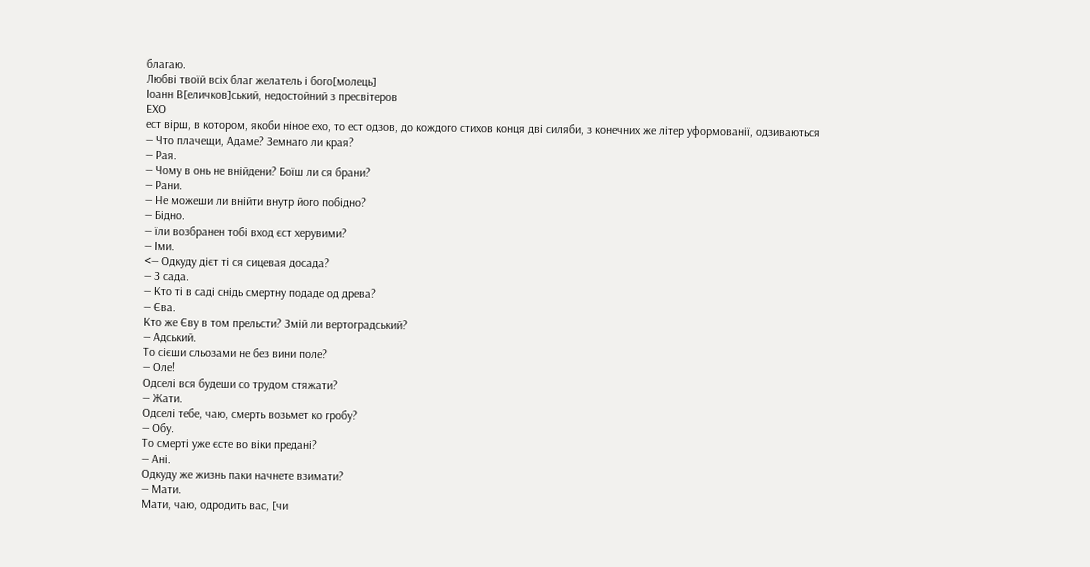благаю.
Любві твоїй всіх благ желатель і бого[молець]
Іоанн В[еличков]ський, недостойний з пресвітеров
ЕХО
ест вірш, в котором, якоби ніное ехо, то ест одзов, до кождого стихов конця дві силяби, з конечних же літер уформованії, одзиваються
— Что плачещи, Адаме? Земнаго ли края?
— Рая.
— Чому в онь не внійдени? Боїш ли ся брани?
— Рани.
— Не можеши ли внійти внутр його побідно?
— Бідно.
— їли возбранен тобі вход єст херувими?
— Іми.
<— Одкуду дієт ті ся сицевая досада?
— З сада.
— Кто ті в саді снідь смертну подаде од древа?
— Єва.
Кто же Єву в том прельсти? Змій ли вертоградський?
— Адський.
То сієши сльозами не без вини поле?
— Оле!
Одселі вся будеши со трудом стяжати?
— Жати.
Одселі тебе, чаю, смерть возьмет ко гробу?
— Обу.
То смерті уже єсте во віки предані?
— Ані.
Одкуду же жизнь паки начнете взимати?
— Мати.
Мати, чаю, одродить вас, [чи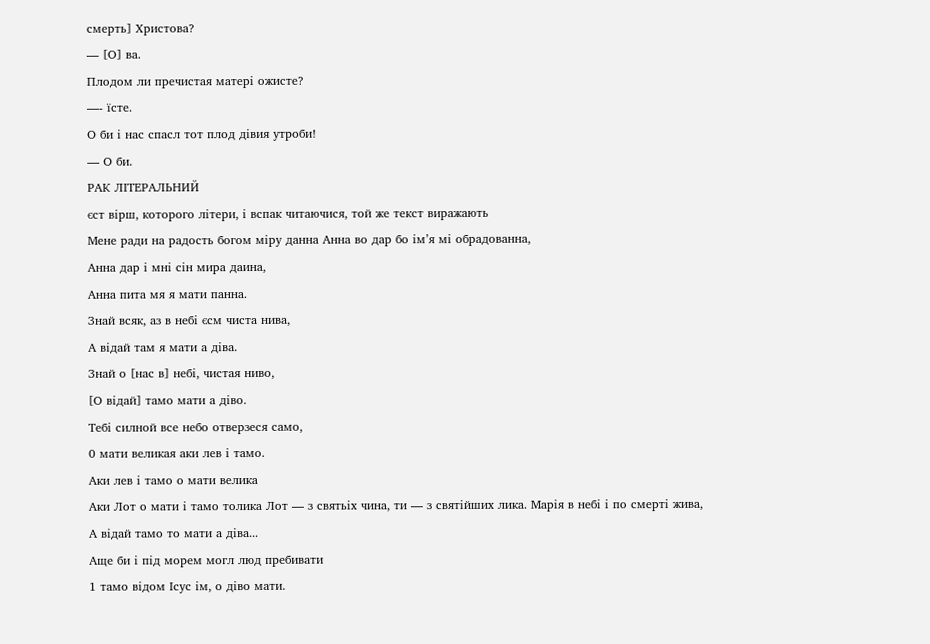смерть] Христова?
— [О] ва.
Плодом ли пречистая матері ожисте?
—- їсте.
О би і нас спасл тот плод дівия утроби!
— О би.
РАК ЛІТЕРАЛЬНИЙ
єст вірш, которого літери, і вспак читаючися, той же текст виражають
Мене ради на радость богом міру данна Анна во дар бо ім’я мі обрадованна,
Анна дар і мні сін мира даина,
Анна пита мя я мати панна.
Знай всяк, аз в небі єсм чиста нива,
А відай там я мати а діва.
Знай о [нас в] небі, чистая ниво,
[О відай] тамо мати а діво.
Тебі силной все небо отверзеся само,
0 мати великая аки лев і тамо.
Аки лев і тамо о мати велика
Аки Лот о мати і тамо толика Лот — з святьіх чина, ти — з святійших лика. Марія в небі і по смерті жива,
А відай тамо то мати а діва...
Аще би і під морем могл люд пребивати
1 тамо відом Ісус ім, о діво мати.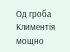Од гроба Климентія мощно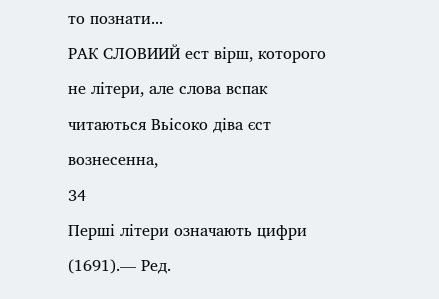то познати...
РАК СЛОВИИЙ ест вірш, которого не літери, але слова вспак читаються Вьісоко діва єст вознесенна,
34
Перші літери означають цифри (1691).— Ред.